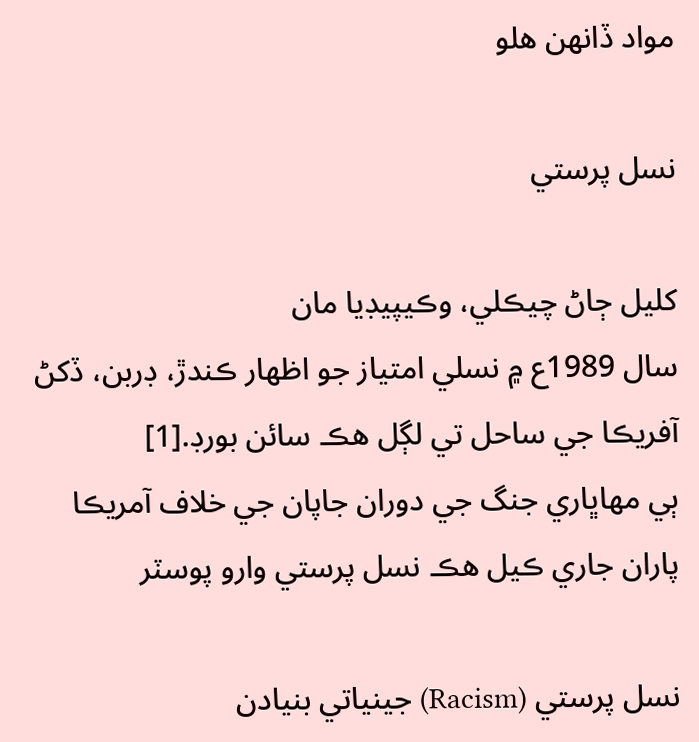مواد ڏانھن هلو

نسل پرستي

کليل ڄاڻ چيڪلي، وڪيپيڊيا مان
سال 1989ع ۾ نسلي امتياز جو اظهار ڪندڙ، ڊربن، ڏکڻ آفريڪا جي ساحل تي لڳل هڪ سائن بورڊ.[1]
ٻي مهاڀاري جنگ جي دوران جاپان جي خلاف آمريڪا پاران جاري ڪيل هڪ نسل پرستي وارو پوسٽر

نسل پرستي (Racism) جينياتي بنيادن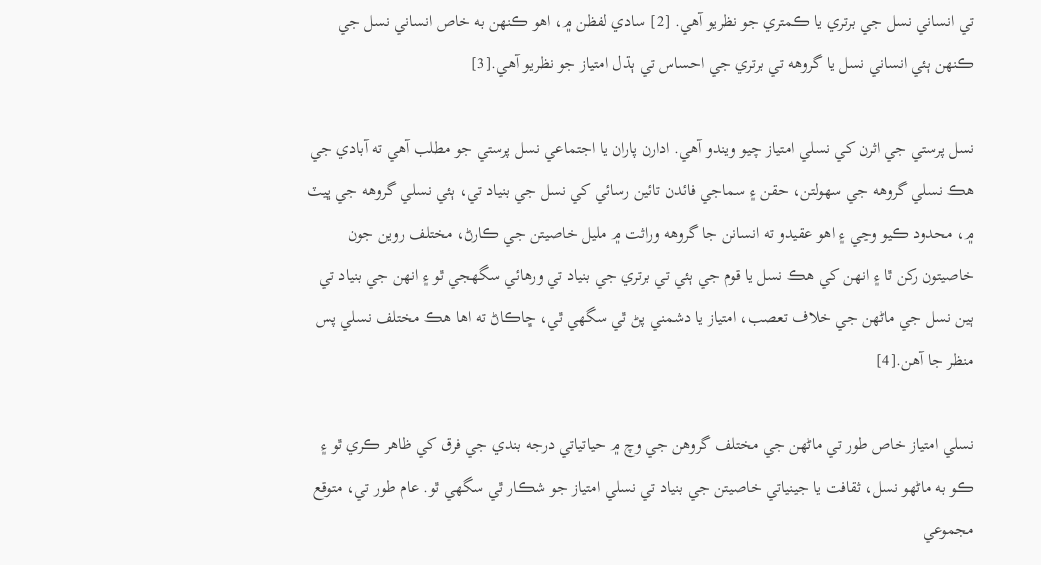تي انساني نسل جي برتري يا ڪمتري جو نظريو آهي. [2] سادي لفظن ۾، اهو ڪنهن به خاص انساني نسل جي ڪنهن ٻئي انساني نسل يا گروهه تي برتري جي احساس تي ٻڌل امتياز جو نظريو آهي.[3]

نسل پرستي جي اثرن کي نسلي امتياز چيو ويندو آهي. ادارن پاران يا اجتماعي نسل پرستي جو مطلب آهي ته آبادي جي هڪ نسلي گروهه جي سهولتن، حقن ۽ سماجي فائدن تائين رسائي کي نسل جي بنياد تي، ٻئي نسلي گروهه جي ڀيٽ ۾، محدود ڪيو وڃي ۽ اهو عقيدو ته انسانن جا گروهه وراثت ۾ مليل خاصيتن جي ڪارڻ، مختلف روين جون خاصيتون رکن ٿا ۽ انهن کي هڪ نسل يا قوم جي ٻئي تي برتري جي بنياد تي ورهائي سگهجي ٿو ۽ انهن جي بنياد تي ٻين نسل جي ماڻهن جي خلاف تعصب، امتياز يا دشمني پڻ ٿي سگهي ٿي، ڇاڪاڻ ته اها هڪ مختلف نسلي پس منظر جا آهن.[4]

نسلي امتياز خاص طور تي ماڻهن جي مختلف گروهن جي وچ ۾ حياتياتي درجه بندي جي فرق کي ظاهر ڪري ٿو ۽ ڪو به ماڻهو نسل، ثقافت يا جينياتي خاصيتن جي بنياد تي نسلي امتياز جو شڪار ٿي سگهي ٿو. عام طور تي، متوقع مجموعي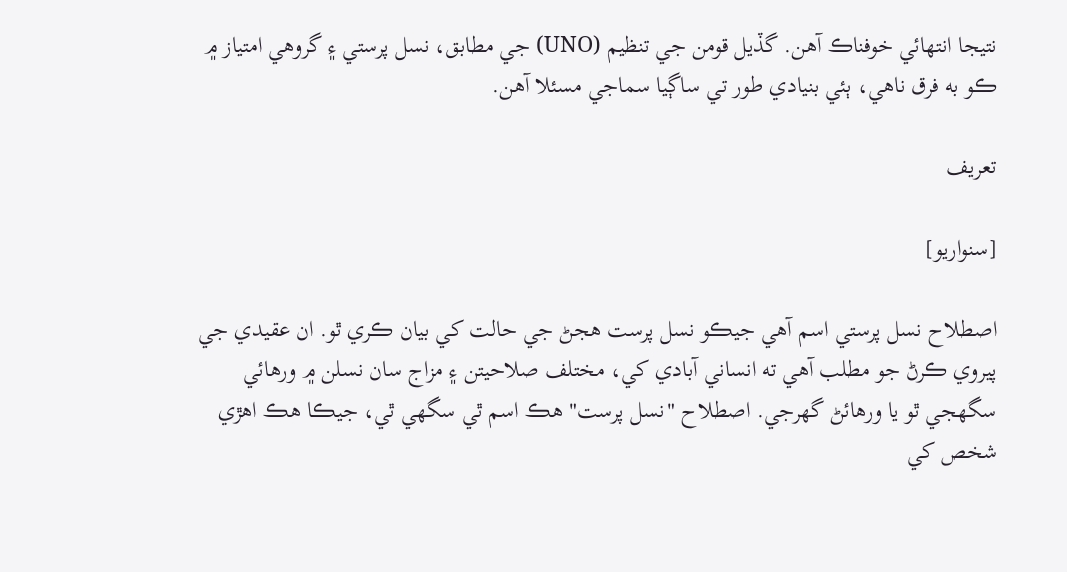نتيجا انتهائي خوفناڪ آهن. گڏيل قومن جي تنظيم (UNO) جي مطابق، نسل پرستي ۽ گروهي امتياز ۾ ڪو به فرق ناهي، ٻئي بنيادي طور تي ساڳيا سماجي مسئلا آھن.

تعريف

[سنواريو]

اصطلاح نسل پرستي اسم آهي جيڪو نسل پرست هجڻ جي حالت کي بيان ڪري ٿو. ان عقيدي جي پيروي ڪرڻ جو مطلب آهي ته انساني آبادي کي، مختلف صلاحيتن ۽ مزاج سان نسلن ۾ ورهائي سگهجي ٿو يا ورهائڻ گهرجي. اصطلاح "نسل پرست" هڪ اسم ٿي سگهي ٿي، جيڪا هڪ اهڙي شخص کي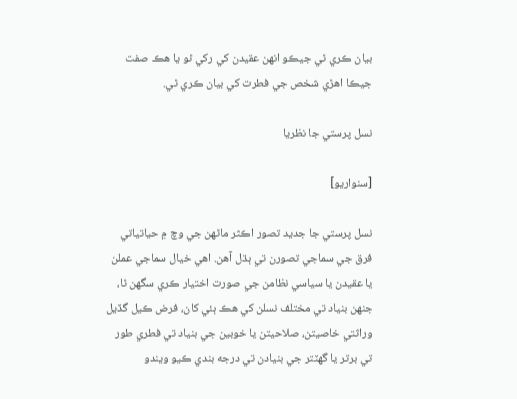بيان ڪري ٿي جيڪو انهن عقيدن کي رکي ٿو يا هڪ صفت جيڪا اهڙي شخص جي فطرت کي بيان ڪري ٿي.

نسل پرستي جا نظريا

[سنواريو]

نسل پرستي جا جديد تصور اڪثر ماڻهن جي وچ ۾ حياتياتي فرق جي سماجي تصورن تي ٻڌل آهن. اهي خيال سماجي عملن يا عقيدن يا سياسي نظامن جي صورت اختيار ڪري سگهن ٿا، جنهن بنياد تي مختلف نسلن کي هڪ ٻئي کان، فرض ڪيل گڏيل وراثتي خاصيتن، صلاحيتن يا خوبين جي بنياد تي فطري طور تي برتر يا گهٽتر جي بنيادن تي درجه بندي ڪيو ويندو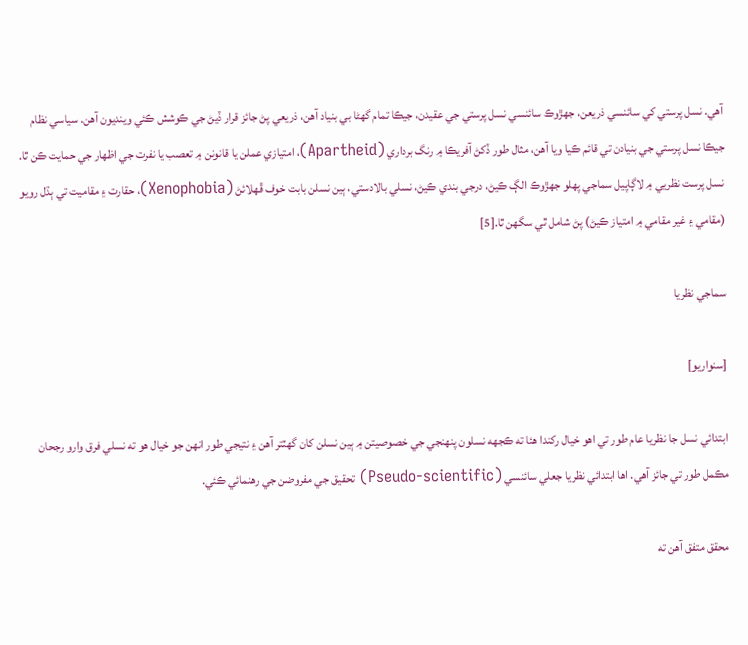آهي. نسل پرستي کي سائنسي ذريعن، جهڙوڪ سائنسي نسل پرستي جي عقيدن، جيڪا تمام گهڻا بي بنياد آهن، ذريعي پڻ جائز قرار ڏيڻ جي ڪوشش ڪئي وينديون آهن. سياسي نظام جيڪا نسل پرستي جي بنيادن تي قائم ڪيا ويا آهن، مثال طور ڏکڻ آفريڪا ۾ رنگ برداري (Apartheid)، امتيازي عملن يا قانونن ۾ تعصب يا نفرت جي اظهار جي حمايت ڪن ٿا. نسل پرست نظريي ۾ لاڳاپيل سماجي پهلو جهڙوڪ الڳ ڪيڻ، درجي بندي ڪيڻ، نسلي بالادستي، ٻين نسلن بابت خوف ڦهلائڻ (Xenophobia)، حقارت ۽ مقاميت تي ٻڌل رويو (مقامي ۽ غير مقامي ۾ امتياز ڪيڻ) پڻ شامل ٿي سگهن ٿا.[5]

سماجي نظريا

[سنواريو]

ابتدائي نسل جا نظريا عام طور تي اهو خيال رکندا هئا ته ڪجهه نسلون پنهنجي جي خصوصيتن ۾ ٻين نسلن کان گهٽتر آهن ۽ نتيجي طور انهن جو خيال هو ته نسلي فرق وارو رجحان مڪمل طور تي جائز آهي. اها ابتدائي نظريا جعلي سائنسي (Pseudo-scientific) تحقيق جي مفروضن جي رهنمائي ڪئي.

محقق متفق آهن ته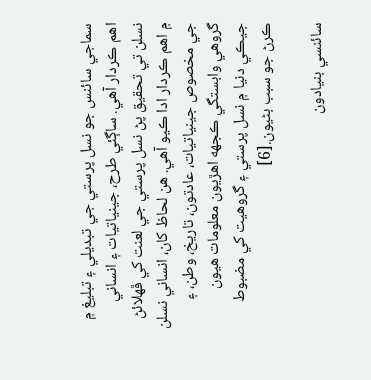سماجي سائنس جو نسل پرستي جي تبديلي ۽ تبليغ ۾ اهم ڪردار آهي. ساڳئي طرح، جينياتيات ۽ انساني نسلن تي تحقيق پڻ نسل پرستي جي لعنت کي ڦهلائڻ ۾ اهم ڪردار ادا ڪيو آهي. هن لحاظ کان، انساني نسلن جي مخصوص جينياتيات، عادتون، تاريخ، وطن، ۽ گروهي وابستگي ڪجهه اهڙيون معلومات هيون جيڪي دنيا ۾ نسل پرستي ۽ گروهيت کي مضبوط ڪرڻ جو سبب بڻيون.[6]

سائنسي بنيادون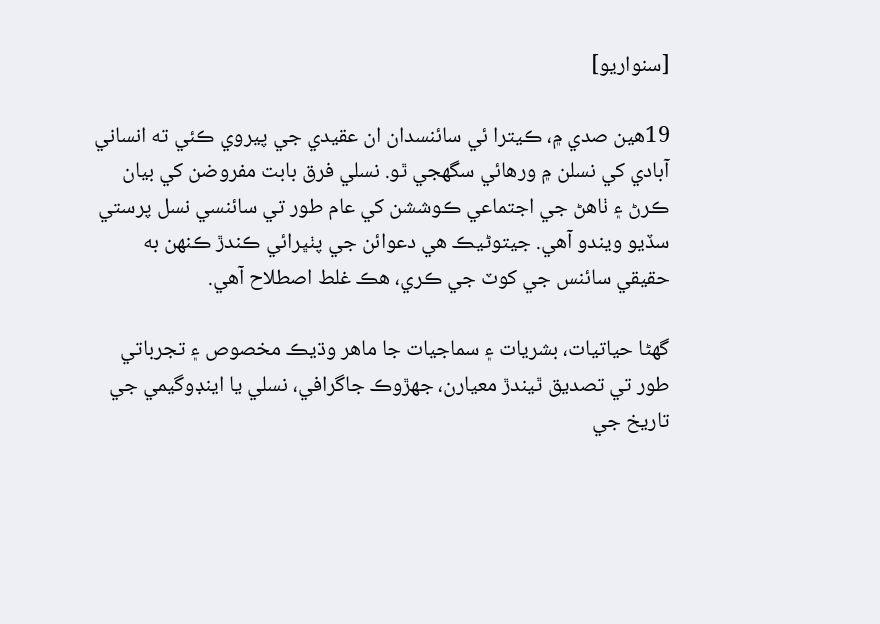[سنواريو]

19هين صدي ۾، ڪيترا ئي سائنسدان ان عقيدي جي پيروي ڪئي ته انساني آبادي کي نسلن ۾ ورهائي سگهجي ٿو. نسلي فرق بابت مفروضن کي بيان ڪرڻ ۽ ٺاهڻ جي اجتماعي ڪوششن کي عام طور تي سائنسي نسل پرستي سڏيو ويندو آهي. جيتوڻيڪ ھي دعوائن جي پٺڀرائي ڪندڙ ڪنهن به حقيقي سائنس جي کوٽ جي ڪري، هڪ غلط اصطلاح آهي.

گهڻا حياتيات، بشريات ۽ سماجيات جا ماهر وڌيڪ مخصوص ۽ تجرباتي طور تي تصديق ٿيندڙ معيارن، جهڙوڪ جاگرافي، نسلي يا اينڊوگيمي جي تاريخ جي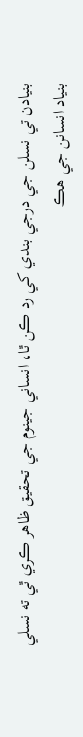بنيادن تي نسلن جي درجي بندي کي رد ڪن ٿا، انساني جينوم جي تحقيق ظاهر ڪري ٿي ته نسلي بنياد انسانن جي هڪ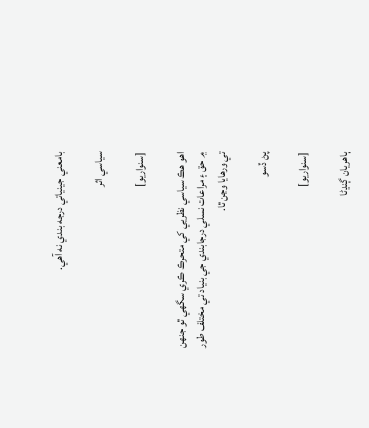بامعني جينياتي درجه بندي نه آهي.

سياسي اثر

[سنواريو]

اهو هڪ سياسي نظريي کي متحرڪ ڪري سگهي ٿو جنهن ۾ حق ۽ مراعات نسلي درجابندي جي بنياد تي مختلف طور تي ورهايا وڃن ٿا.

پڻ ڏسو

[سنواريو]

ٻاهريان ڳنڍڻا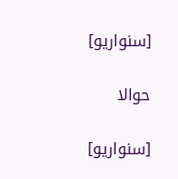[سنواريو]

حوالا

[سنواريو]